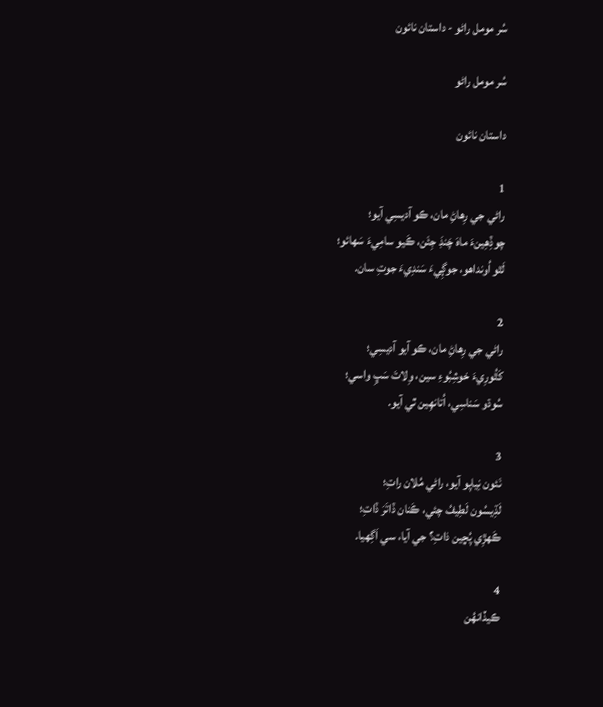سُر مومل راڻو - داستان نائون

سُر مومل راڻو

داستان نائون

1
راڻي جي رِهاڻِ مان، ڪو آديسِي آيو؛
چوڏِهِينءَ ماهَ چَنڊَ جِئَن، ڪَيو سامِيءَ سَهائو؛
لَٿو اُونداهو، جوڳِيءَ سَندِيءَ جوتِ سان.

2
راڻي جي رِهاڻِ مان، ڪو آيو آديسِي؛
کَٿُورِيءَ خوشِبُوءِ سين، وِلاتَ سَڀِ واسي؛
سُوڌو سَناسِي، اُتانهِين ٿي آيو.

3
نَئون نِياپو آيو، راڻي مُلان راتِ؛
لَڌِيسُون لَطِيفُ چئي، ڪَنان ڏاتَرَ ڏاتِ؛
ڪَهڙِي پُڇين ذاتِ؟ جي آيا، سي اَگِھيا.

4
ڪيڏانهُن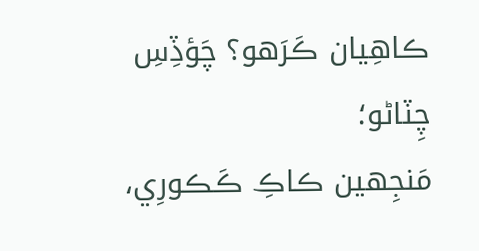ڪاهِيان ڪَرَهو؟ چَؤڏِسِ چِٽاڻو؛
مَنجِھين ڪاڪِ ڪَڪورِي،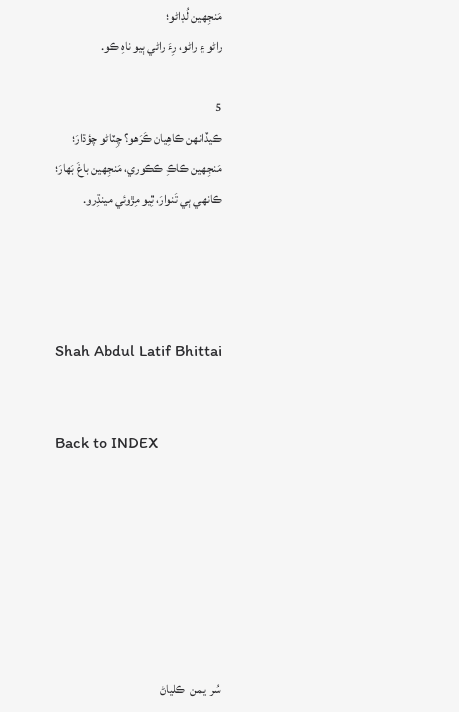مَنجِھين لُڊاڻو؛
راڻو ۽ راڻو، رِءَ راڻي ٻيو ناهِ ڪو.

5
ڪيڏانهن ڪاهِيان ڪَرَهو؟ چِٽاڻو چؤڌارَ؛
مَنجِھين ڪاڪِ ڪڪوري، مَنجِھين باغَ بَهارَ؛
ڪانهي ٻي تَنوارَ، ٿِيو مِڙوئي مينڌِرو.




Shah Abdul Latif Bhittai


Back to INDEX







سُر  يمن  ڪلياڻ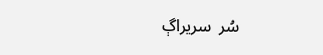سُر  سريراڳ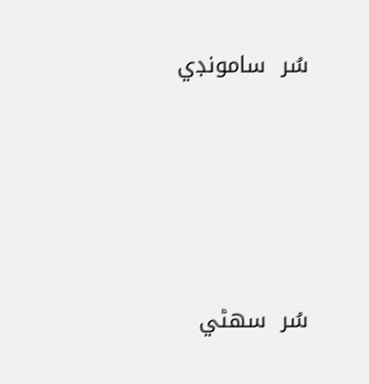سُر  سامونڊي




سُر  سهڻي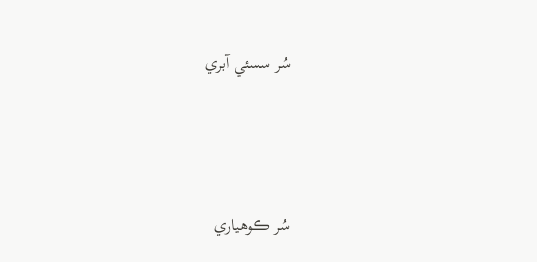سُر سسئي آبري




سُر ڪوهياري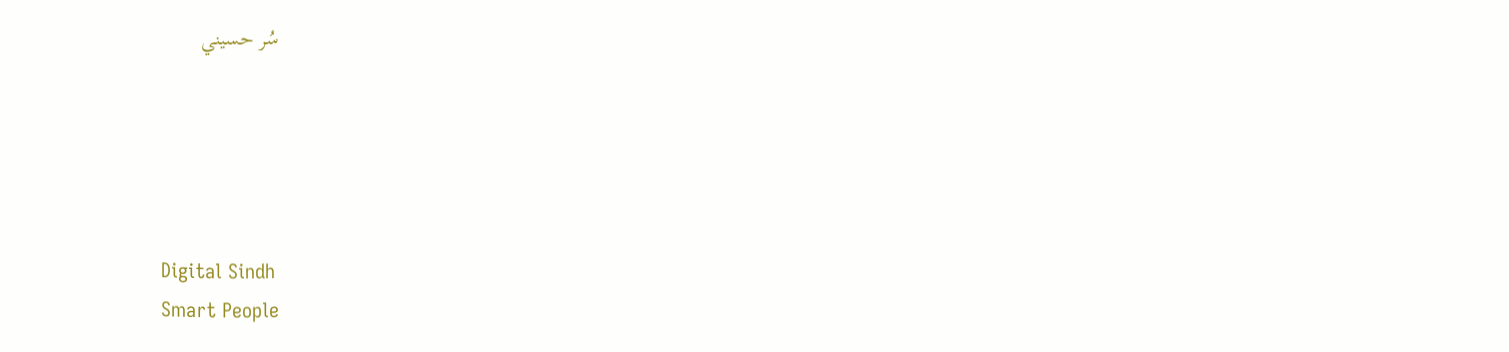سُر حسيني





Digital Sindh
Smart People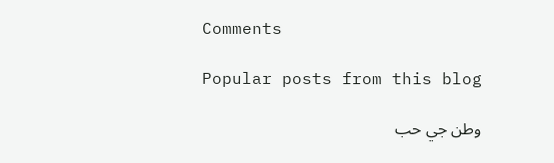Comments

Popular posts from this blog

وطن جي حب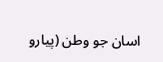اسان جو وطن (پيارو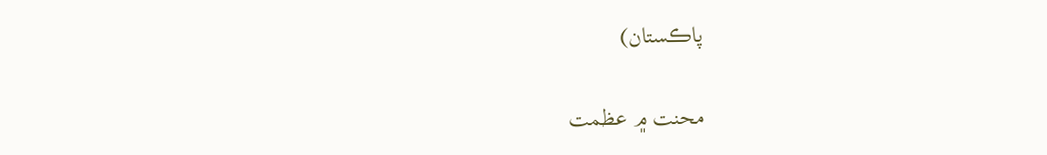پاڪستان)

محنت ۾ عظمت